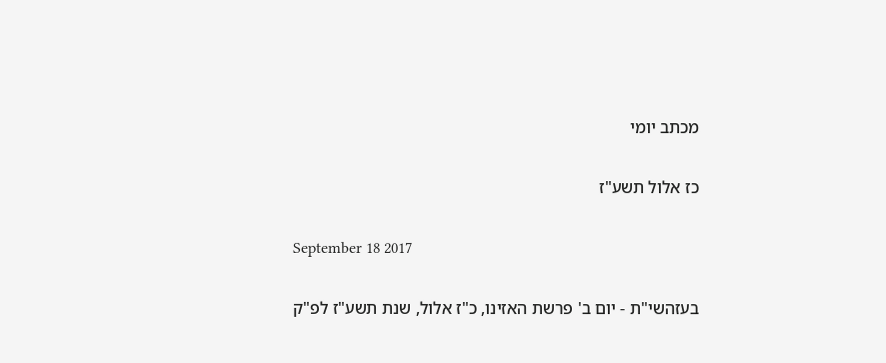מכתב יומי

כז אלול תשע"ז

September 18 2017

בעזהשי"ת - יום ב' פרשת האזינו, כ"ז אלול, שנת תשע"ז לפ"ק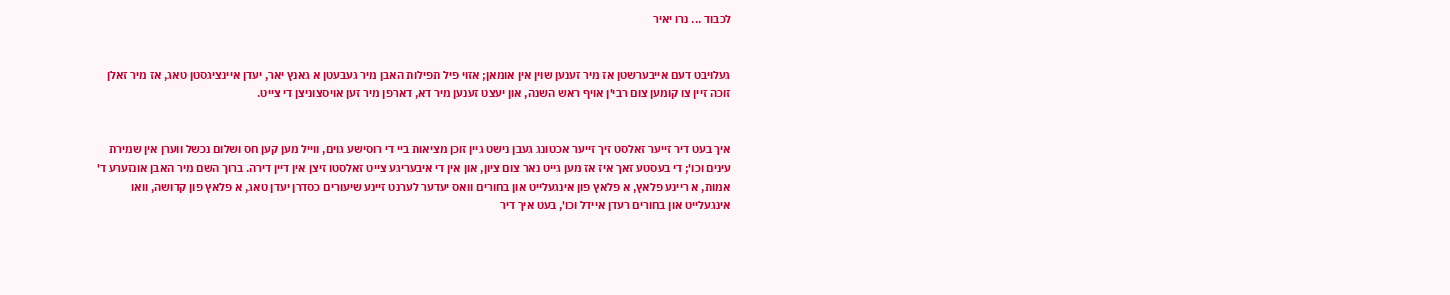לכבוד ... נרו יאיר


געלויבט דעם אייבערשטן אז מיר זענען שוין אין אומאן; אזוי פיל תפילות האבן מיר געבעטן א גאנץ יאר, יעדן איינציגסטן טאג, אז מיר זאלן זוכה זיין צו קומען צום רבי'ן אויף ראש השנה, און יעצט זענען מיר דא, דארפן מיר זען אויסצוניצן די צייט.


איך בעט דיר זייער זאלסט זיך זייער אכטונג געבן נישט גיין זוכן מציאות ביי די רוסישע גוים, ווייל מען קען חס ושלום נכשל ווערן אין שמירת עינים וכו'; די בעסטע זאך איז אז מען גייט נאר צום ציון, און אין די איבעריגע צייט זאלסטו זיצן אין דיין דירה. ברוך השם מיר האבן אונזערע ד' אמות, א ריינע פלאץ, א פלאץ פון אינגעלייט און בחורים וואס יעדער לערנט זיינע שיעורים כסדרן יעדן טאג, א פלאץ פון קדושה, וואו אינגעלייט און בחורים רעדן איידל וכו', בעט איך דיר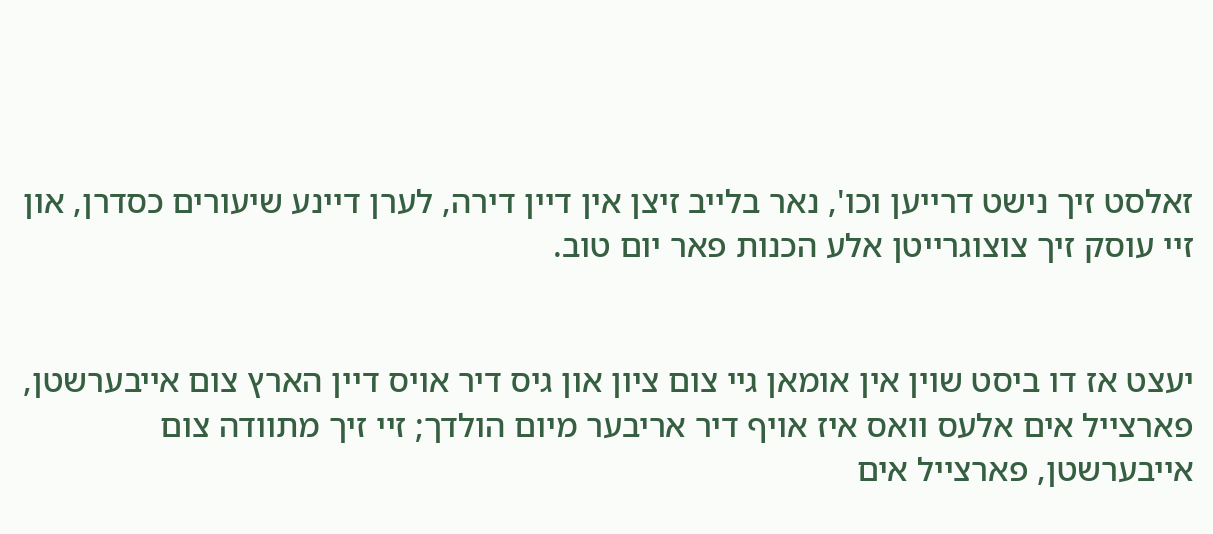זאלסט זיך נישט דרייען וכו', נאר בלייב זיצן אין דיין דירה, לערן דיינע שיעורים כסדרן, און זיי עוסק זיך צוצוגרייטן אלע הכנות פאר יום טוב.


יעצט אז דו ביסט שוין אין אומאן גיי צום ציון און גיס דיר אויס דיין הארץ צום אייבערשטן, פארצייל אים אלעס וואס איז אויף דיר אריבער מיום הולדך; זיי זיך מתוודה צום אייבערשטן, פארצייל אים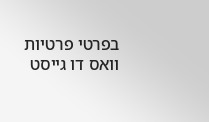בפרטי פרטיות וואס דו גייסט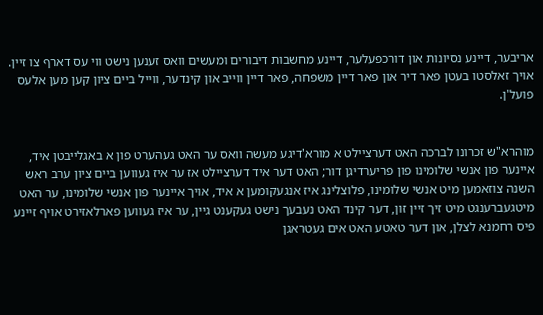אריבער, דיינע נסיונות און דורכפעלער, דיינע מחשבות דיבורים ומעשים וואס זענען נישט ווי עס דארף צו זיין. אויך זאלסטו בעטן פאר דיר און פאר דיין משפחה, פאר דיין ווייב און קינדער, ווייל ביים ציון קען מען אלעס פועל'ן.


מוהרא"ש זכרונו לברכה האט דערציילט א מורא'דיגע מעשה וואס ער האט געהערט פון א באגלייבטן איד, איינער פון אנשי שלומינו פון פריערדיגן דור; האט דער איד דערציילט אז ער איז געווען ביים ציון ערב ראש השנה צוזאמען מיט אנשי שלומינו, פלוצלינג איז אנגעקומען א איד, אויך איינער פון אנשי שלומינו, ער האט מיטגעברענגט מיט זיך זיין זון, דער קינד האט נעבעך נישט געקענט גיין, ער איז געווען פארלאזירט אויף זיינע פיס רחמנא לצלן, און דער טאטע האט אים געטראגן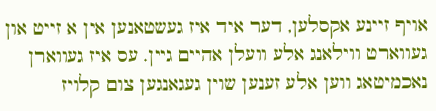אויף זיינע אקסלען, דער איד איז געשטאנען אין א זייט און געווארט ווילאנג אלע וועלן אהיים גיין. עס איז געווארן נאכמיטאג ווען אלע זענען שוין געגאנגען צום קלויז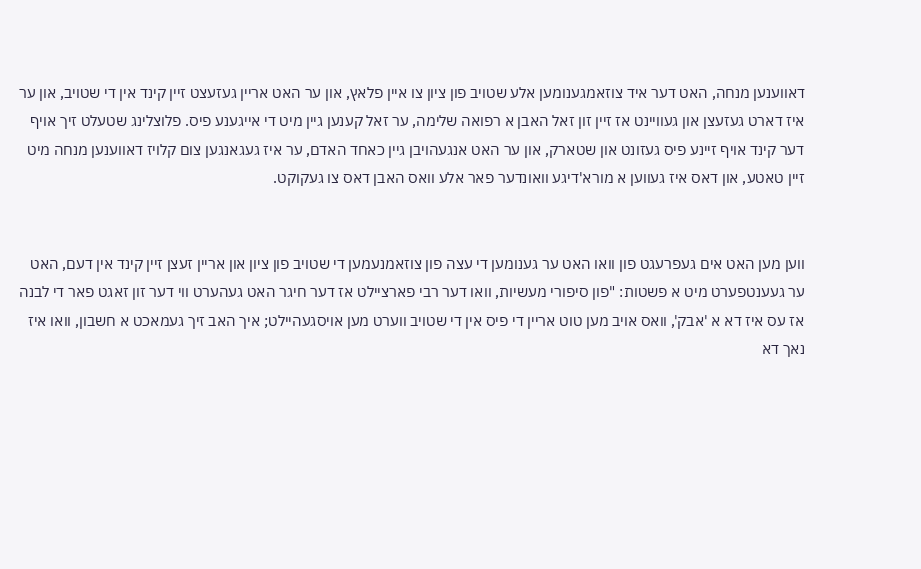דאווענען מנחה, האט דער איד צוזאמגענומען אלע שטויב פון ציון צו איין פלאץ, און ער האט אריין געזעצט זיין קינד אין די שטויב, און ער איז דארט געזעצן און געוויינט אז זיין זון זאל האבן א רפואה שלימה, ער זאל קענען גיין מיט די אייגענע פיס. פלוצלינג שטעלט זיך אויף דער קינד אויף זיינע פיס געזונט און שטארק, און ער האט אנגעהויבן גיין כאחד האדם, ער איז געגאנגען צום קלויז דאווענען מנחה מיט זיין טאטע, און דאס איז געווען א מורא'דיגע וואונדער פאר אלע וואס האבן דאס צו געקוקט.


ווען מען האט אים געפרעגט פון וואו האט ער גענומען די עצה פון צוזאמנעמען די שטויב פון ציון און אריין זעצן זיין קינד אין דעם, האט ער געענטפערט מיט א פשטות: "פון סיפורי מעשיות, וואו דער רבי פארציילט אז דער חיגר האט געהערט ווי דער זון זאגט פאר די לבנה אז עס איז דא א 'אבק', וואס אויב מען טוט אריין די פיס אין די שטויב ווערט מען אויסגעהיילט; איך האב זיך געמאכט א חשבון, וואו איז נאך דא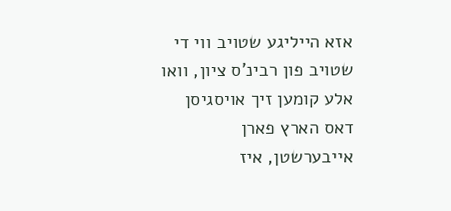אזא הייליגע שטויב ווי די שטויב פון רבינ'ס ציון, וואו אלע קומען זיך אויסגיסן דאס הארץ פארן אייבערשטן, איז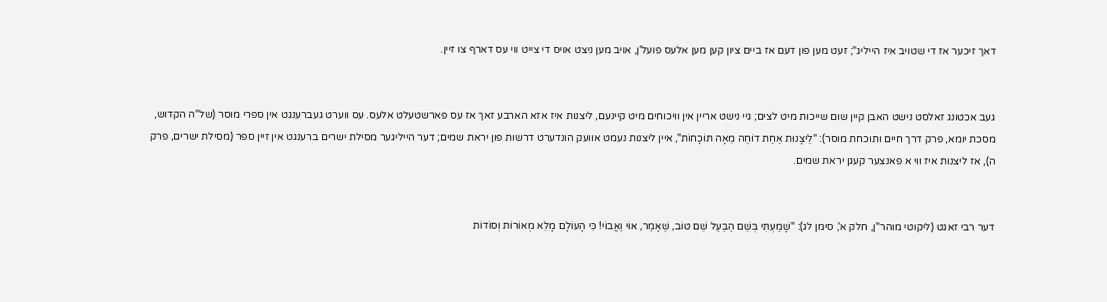דאך זיכער אז די שטויב איז הייליג"; זעט מען פון דעם אז ביים ציון קען מען אלעס פועל'ן, אויב מען ניצט אויס די צייט ווי עס דארף צו זיין.


געב אכטונג זאלסט נישט האבן קיין שום שייכות מיט לצים; גיי נישט אריין אין וויכוחים מיט קיינעם, ליצנות איז אזא הארבע זאך אז עס פארשטעלט אלעס. עס ווערט געברענגט אין ספרי מוסר (של"ה הקדוש, מסכת יומא, פרק דרך חיים ותוכחת מוסר): "לֵיצָנוּת אַחַת דוֹחֶה מֵאָה תּוֹכָחוֹת", איין ליצנות נעמט אוועק הונדערט דרשות פון יראת שמים; דער הייליגער מסילת ישרים ברענגט אין זיין ספר (מסילת ישרים, פרק ה), אז ליצנות איז ווי א פאנצער קעגן יראת שמים.


דער רבי זאגט (ליקוטי מוהר"ן, חלק א', סימן לג): "שָׁמַעְתִּי בְּשֵׁם הַבַּעַל שֵׁם טוֹב, שֶׁאָמַר, אוֹי וַאֲבוֹי! כִּי הָעוֹלָם מָלֵא מְאוֹרוֹת וְסוֹדוֹת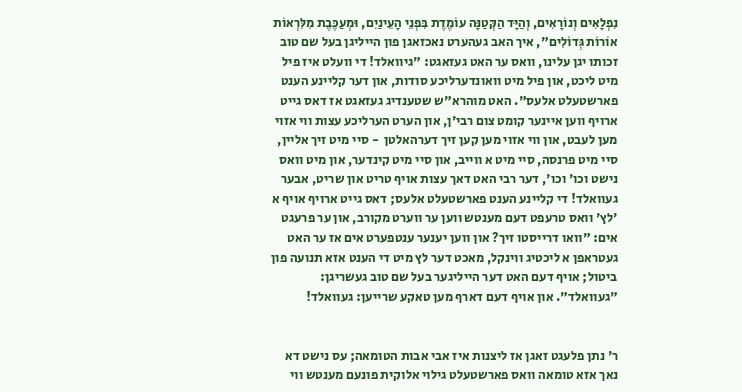נִפְלָאִים וְנוֹרָאִים, וְהַיָּד הַקְּטַנָּה עוֹמֶדֶת בִּפְנֵי הָעֵינַיִם, וּמְעַכֶּבֶת מִלִּרְאוֹת אוֹרוֹת גְּדוֹלִים", איך האב געהערט נאכזאגן פון הייליגן בעל שם טוב זכותו יגן עלינו, וואס ער האט געזאגט: "גיוואלד! די וועלט איז פיל מיט ליכט, און פיל מיט וואונדערליכע סודות, און דער קליינע הענט פארשטעלט אלעס". האט מוהרא"ש שטענדיג געזאגט אז דאס גייט ארויף ווען איינער קומט צום רבי'ן, און הערט הערליכע עצות ווי אזוי מען לעבט, און ווי אזוי מען קען זיך דערהאלטן  - סיי מיט זיך אליין, סיי מיט פרנסה, סיי מיט א ווייב, און סיי מיט קינדער, און מיט וואס נישט וכו' וכו', דער רבי האט דאך עצות אויף טריט און שריט, אבער געוואלד! די קליינע הענט פארשטעלט אלעס; דאס גייט ארויף אויף א 'לץ' וואס טרעפט דעם מענטש ווען ער ווערט מקורב, און ער פרעגט אים: "וואו דרייסטו זיך? און ווען יענער ענטפערט אים אז ער האט געטראפן א ליכטיג ווינקל, מאכט דער לץ מיט די הענט אזא תנועה פון ביטול; אויף דעם האט דער הייליגער בעל שם טוב געשריגן: "געוואלד". און אויף דעם דארף מען טאקע שרייען: געוואלד!


ר' נתן פלעגט זאגן אז ליצנות איז אבי אבות הטומאה; עס נישט דא נאך אזא טומאה וואס פארשטעלט גילוי אלוקית פונעם מענטש ווי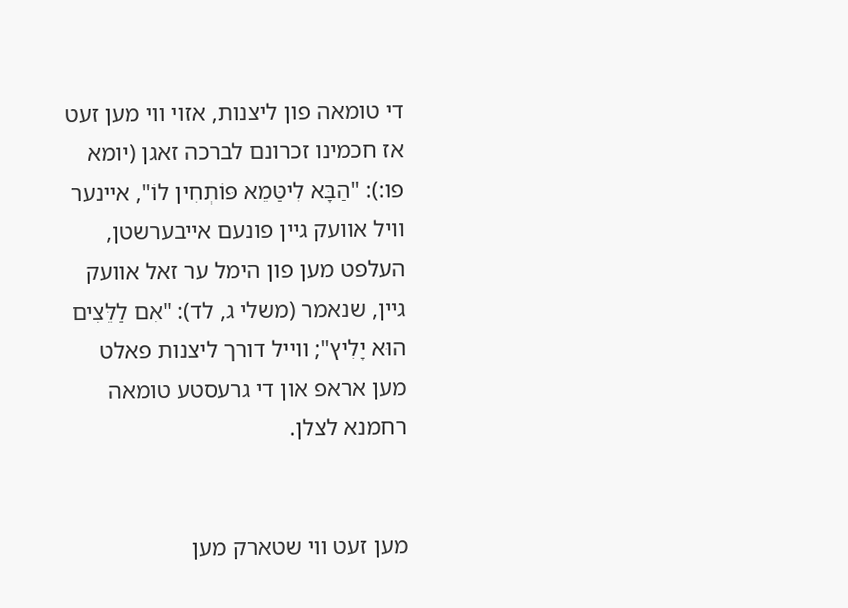די טומאה פון ליצנות, אזוי ווי מען זעט אז חכמינו זכרונם לברכה זאגן (יומא פו:): "הַבָּא לִיטַּמֵא פּוֹתְחִין לוֹ", איינער וויל אוועק גיין פונעם אייבערשטן, העלפט מען פון הימל ער זאל אוועק גיין, שנאמר (משלי ג, לד): "אִם לַלֵּצִים הוּא יָלִיץ"; ווייל דורך ליצנות פאלט מען אראפ און די גרעסטע טומאה רחמנא לצלן.


מען זעט ווי שטארק מען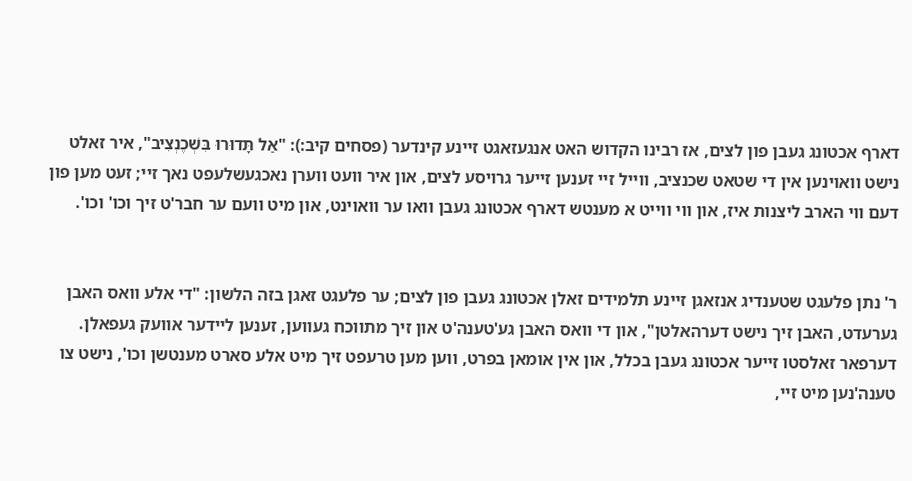דארף אכטונג געבן פון לצים, אז רבינו הקדוש האט אנגעזאגט זיינע קינדער (פסחים קיב:): "אַל תָּדוּרוּ בִּשְׁכֶנְצִיב", איר זאלט נישט וואוינען אין די שטאט שכנציב, ווייל זיי זענען זייער גרויסע לצים, און איר וועט ווערן נאכגעשלעפט נאך זיי; זעט מען פון דעם ווי הארב ליצנות איז, און ווי ווייט א מענטש דארף אכטונג געבן וואו ער וואוינט, און מיט וועם ער חבר'ט זיך וכו' וכו'.


ר' נתן פלעגט שטענדיג אנזאגן זיינע תלמידים זאלן אכטונג געבן פון לצים; ער פלעגט זאגן בזה הלשון: "די אלע וואס האבן גערעדט, האבן זיך נישט דערהאלטן", און די וואס האבן גע'טענה'ט און זיך מתווכח געווען, זענען ליידער אוועק געפאלן. דערפאר זאלסטו זייער אכטונג געבן בכלל, און אין אומאן בפרט, ווען מען טרעפט זיך מיט אלע סארט מענטשן וכו', נישט צו טענה'נען מיט זיי,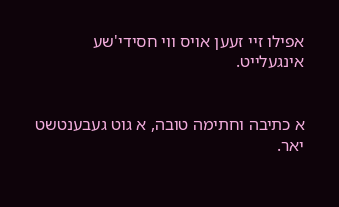אפילו זיי זעען אויס ווי חסידי'שע אינגעלייט.


א כתיבה וחתימה טובה, א גוט געבענטשט יאר.